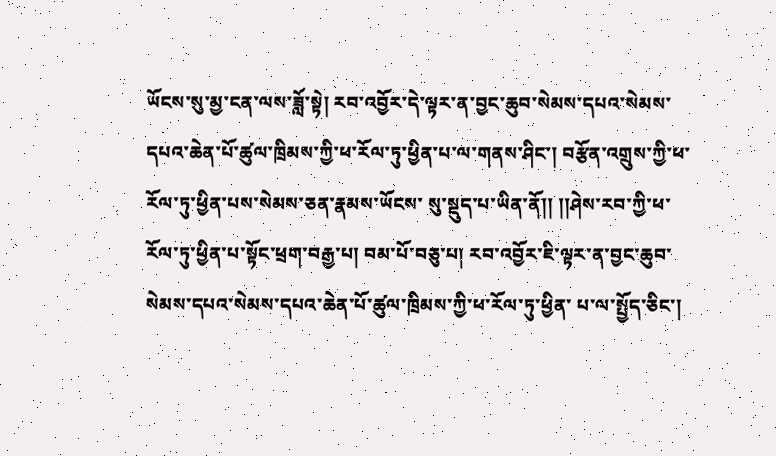ཡོངས་སུ་མྱ་ངན་ལས་ཟློ་སྟེ། རབ་འབྱོར་དེ་ལྟར་ན་བྱང་ཆུབ་སེམས་དཔའ་སེམས་དཔའ་ཆེན་པོ་ཚུལ་ཁྲིམས་ཀྱི་ཕ་རོལ་ཏུ་ཕྱིན་པ་ལ་གནས་ཤིང་། བརྩོན་འགྲུས་ཀྱི་ཕ་རོལ་ཏུ་ཕྱིན་པས་སེམས་ཅན་རྣམས་ཡོངས་ སུ་སྡུད་པ་ཡིན་ནོ།། །།ཤེས་རབ་ཀྱི་ཕ་རོལ་ཏུ་ཕྱིན་པ་སྟོང་ཕྲག་བརྒྱ་པ། བམ་པོ་བཅུ་པ། རབ་འབྱོར་ཇི་ལྟར་ན་བྱང་ཆུབ་སེམས་དཔའ་སེམས་དཔའ་ཆེན་པོ་ཚུལ་ཁྲིམས་ཀྱི་ཕ་རོལ་ཏུ་ཕྱིན་ པ་ལ་སྤྱོད་ཅིང་།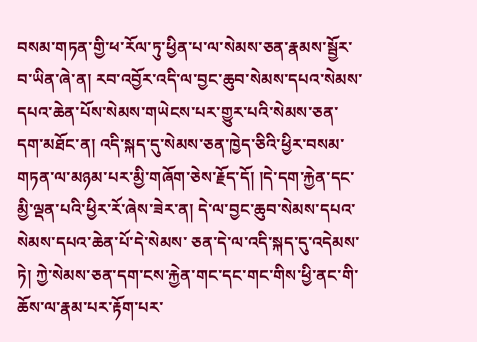བསམ་གཏན་གྱི་ཕ་རོལ་ཏུ་ཕྱིན་པ་ལ་སེམས་ཅན་རྣམས་སྦྱོར་བ་ཡིན་ཞེ་ན། རབ་འབྱོར་འདི་ལ་བྱང་ཆུབ་སེམས་དཔའ་སེམས་དཔའ་ཆེན་པོས་སེམས་གཡེངས་པར་གྱུར་པའི་སེམས་ཅན་ དག་མཐོང་ན། འདི་སྐད་དུ་སེམས་ཅན་ཁྱེད་ཅིའི་ཕྱིར་བསམ་གཏན་ལ་མཉམ་པར་མྱི་གཞོག་ཅེས་རྗོད་དོ། །དེ་དག་རྐྱེན་དང་མྱི་ལྡན་པའི་ཕྱིར་རོ་ཞེས་ཟེར་ན། དེ་ལ་བྱང་ཆུབ་སེམས་དཔའ་སེམས་དཔའ་ཆེན་པོ་དེ་སེམས་ ཅན་དེ་ལ་འདི་སྐད་དུ་འདེམས་ཏེ། ཀྱེ་སེམས་ཅན་དག་ངས་རྐྱེན་གང་དང་གང་གིས་ཕྱི་ནང་གི་ཆོས་ལ་རྣམ་པར་རྟོག་པར་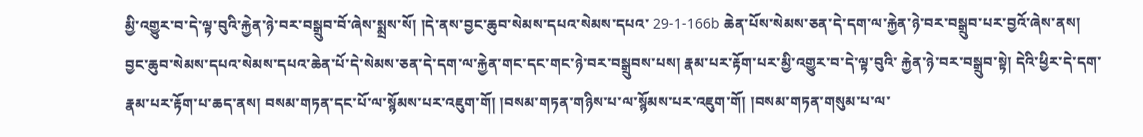མྱི་འགྱུར་བ་དེ་ལྟ་བུའི་རྐྱེན་ཉེ་བར་བསྒྲུབ་བོ་ཞེས་སྨྲས་སོ། །དེ་ནས་བྱང་ཆུབ་སེམས་དཔའ་སེམས་དཔའ་ 29-1-166b ཆེན་པོས་སེམས་ཅན་དེ་དག་ལ་རྐྱེན་ཉེ་བར་བསྒྲུབ་པར་བྱའོ་ཞེས་ནས། བྱང་ཆུབ་སེམས་དཔའ་སེམས་དཔའ་ཆེན་པོ་དེ་སེམས་ཅན་དེ་དག་ལ་རྐྱེན་གང་དང་གང་ཉེ་བར་བསྒྲུབས་པས། རྣམ་པར་རྟོག་པར་མྱི་འགྱུར་བ་དེ་ལྟ་བུའི་ རྐྱེན་ཉེ་བར་བསྒྲུབ་སྟེ། དེའི་ཕྱིར་དེ་དག་རྣམ་པར་རྟོག་པ་ཆད་ནས། བསམ་གཏན་དང་པོ་ལ་སྙོམས་པར་འཇུག་གོ། །བསམ་གཏན་གཉིས་པ་ལ་སྙོམས་པར་འཇུག་གོ། །བསམ་གཏན་གསུམ་པ་ལ་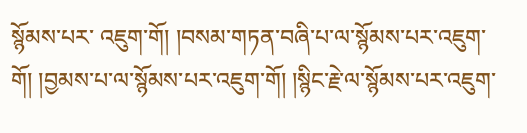སྙོམས་པར་ འཇུག་གོ། །བསམ་གཏན་བཞི་པ་ལ་སྙོམས་པར་འཇུག་གོ། །བྱམས་པ་ལ་སྙོམས་པར་འཇུག་གོ། །སྙིང་རྗེ་ལ་སྙོམས་པར་འཇུག་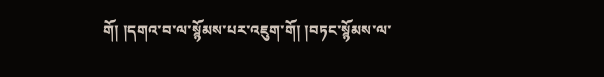གོ། །དགའ་བ་ལ་སྙོམས་པར་འཇུག་གོ། །བཏང་སྙོམས་ལ་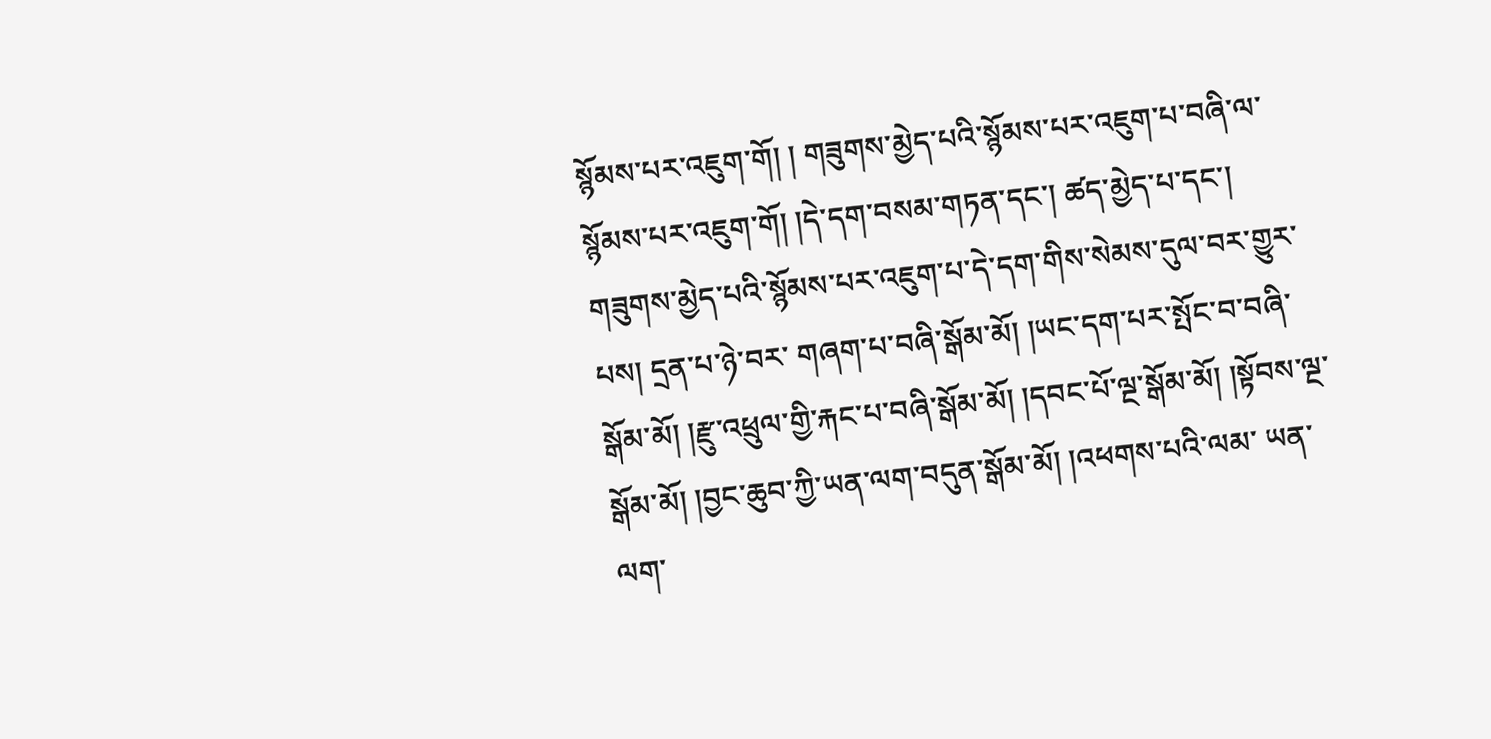སྙོམས་པར་འཇུག་གོ། ། གཟུགས་མྱེད་པའི་སྙོམས་པར་འཇུག་པ་བཞི་ལ་སྙོམས་པར་འཇུག་གོ། །དེ་དག་བསམ་གཏན་དང་། ཚད་མྱེད་པ་དང་། གཟུགས་མྱེད་པའི་སྙོམས་པར་འཇུག་པ་དེ་དག་གིས་སེམས་དུལ་བར་གྱུར་པས། དྲན་པ་ཉེ་བར་ གཞག་པ་བཞི་སྒོམ་མོ། །ཡང་དག་པར་སྤོང་བ་བཞི་སྒོམ་མོ། །རྫུ་འཕྲུལ་གྱི་རྐང་པ་བཞི་སྒོམ་མོ། །དབང་པོ་ལྔ་སྒོམ་མོ། །སྟོབས་ལྔ་སྒོམ་མོ། །བྱང་ཆུབ་ཀྱི་ཡན་ལག་བདུན་སྒོམ་མོ། །འཕགས་པའི་ལམ་ ཡན་ལག་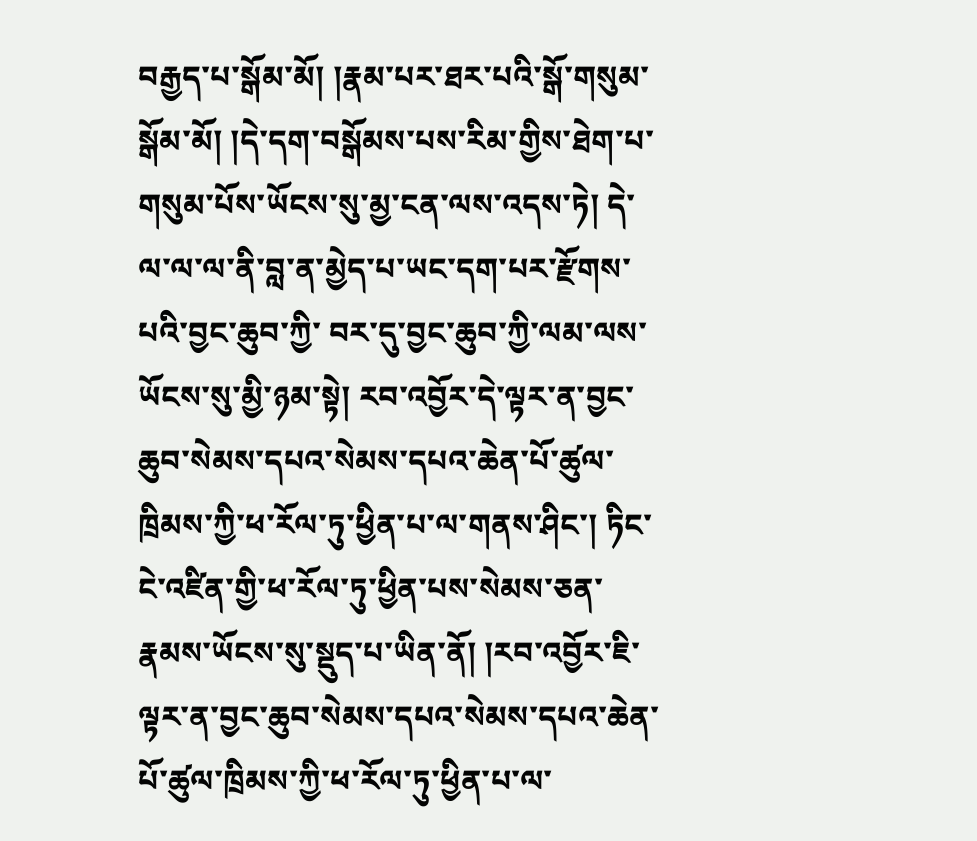བརྒྱད་པ་སྒོམ་མོ། །རྣམ་པར་ཐར་པའི་སྒོ་གསུམ་སྒོམ་མོ། །དེ་དག་བསྒོམས་པས་རིམ་གྱིས་ཐེག་པ་གསུམ་པོས་ཡོངས་སུ་མྱ་ངན་ལས་འདས་ཏེ། དེ་ལ་ལ་ལ་ནི་བླ་ན་མྱེད་པ་ཡང་དག་པར་རྫོགས་པའི་བྱང་ཆུབ་ཀྱི་ བར་དུ་བྱང་ཆུབ་ཀྱི་ལམ་ལས་ཡོངས་སུ་མྱི་ཉམ་སྟེ། རབ་འབྱོར་དེ་ལྟར་ན་བྱང་ཆུབ་སེམས་དཔའ་སེམས་དཔའ་ཆེན་པོ་ཚུལ་ཁྲིམས་ཀྱི་ཕ་རོལ་ཏུ་ཕྱིན་པ་ལ་གནས་ཤིང་། ཏིང་ངེ་འཛིན་གྱི་ཕ་རོལ་ཏུ་ཕྱིན་པས་སེམས་ཅན་ རྣམས་ཡོངས་སུ་སྡུད་པ་ཡིན་ནོ། །རབ་འབྱོར་ཇི་ལྟར་ན་བྱང་ཆུབ་སེམས་དཔའ་སེམས་དཔའ་ཆེན་པོ་ཚུལ་ཁྲིམས་ཀྱི་ཕ་རོལ་ཏུ་ཕྱིན་པ་ལ་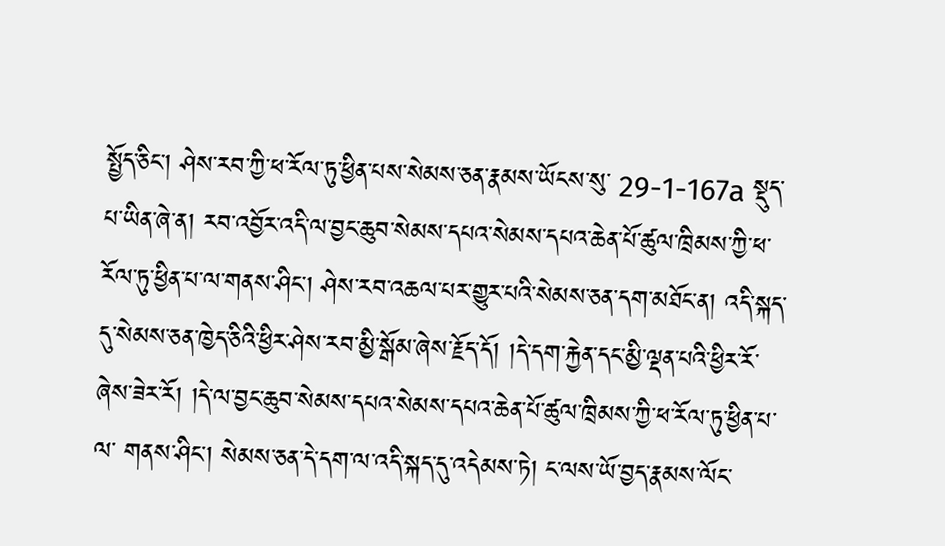སྤྱོད་ཅིང་། ཤེས་རབ་ཀྱི་ཕ་རོལ་ཏུ་ཕྱིན་པས་སེམས་ཅན་རྣམས་ཡོངས་སུ་ 29-1-167a སྡུད་པ་ཡིན་ཞེ་ན། རབ་འབྱོར་འདི་ལ་བྱང་ཆུབ་སེམས་དཔའ་སེམས་དཔའ་ཆེན་པོ་ཚུལ་ཁྲིམས་ཀྱི་ཕ་རོལ་ཏུ་ཕྱིན་པ་ལ་གནས་ཤིང་། ཤེས་རབ་འཆལ་པར་གྱུར་པའི་སེམས་ཅན་དག་མཐོང་ན། འདི་སྐད་དུ་སེམས་ཅན་ཁྱེད་ཅིའི་ཕྱིར་ཤེས་རབ་མྱི་སྒོམ་ཞེས་རྗོད་དོ། །དེ་དག་རྐྱེན་དང་མྱི་ལྡན་པའི་ཕྱིར་རོ་ཞེས་ཟེར་རོ། །དེ་ལ་བྱང་ཆུབ་སེམས་དཔའ་སེམས་དཔའ་ཆེན་པོ་ཚུལ་ཁྲིམས་ཀྱི་ཕ་རོལ་ཏུ་ཕྱིན་པ་ལ་ གནས་ཤིང་། སེམས་ཅན་དེ་དག་ལ་འདི་སྐད་དུ་འདེམས་ཏེ། ང་ལས་ཡོ་བྱད་རྣམས་ལོང་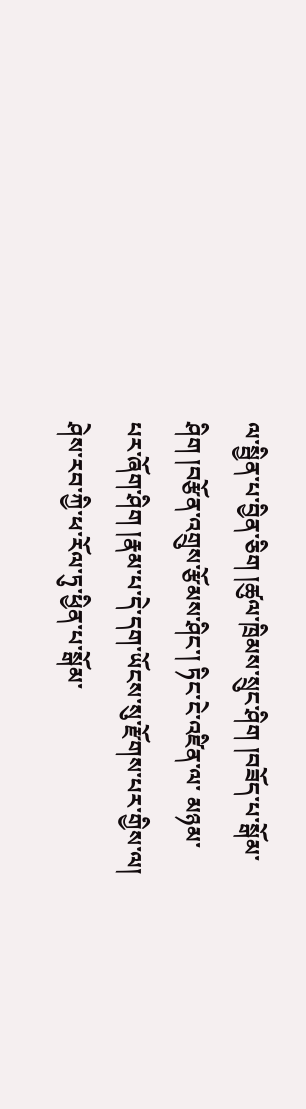ལ་སྦྱིན་པ་བྱིན་ཅིག །ཚུལ་ཁྲིམས་སྲུང་ཤིག །བཟོད་པ་སྒོམ་ཤིག །བརྩོན་འགྲུས་རྩོམས་ཤིང་། ཏིང་ངེ་འཛིན་ལ་ མཉམ་པར་ཞོག་ཤིག །རྣམ་པ་དེ་དག་ཡོངས་སུ་རྫོགས་པར་གྱིས་ལ། ཤེས་རབ་ཀྱི་ཕ་རོལ་ཏུ་ཕྱིན་པ་སྒོམ་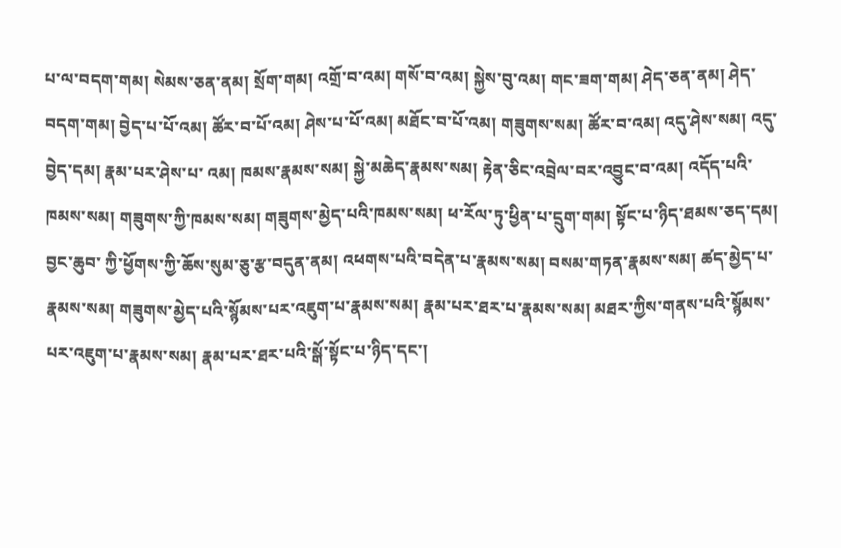པ་ལ་བདག་གམ། སེམས་ཅན་ནམ། སྲོག་གམ། འགྲོ་བ་འམ། གསོ་བ་འམ། སྐྱེས་བུ་འམ། གང་ཟག་གམ། ཤེད་ཅན་ནམ། ཤེད་བདག་གམ། བྱེད་པ་པོ་འམ། ཚོར་བ་པོ་འམ། ཤེས་པ་པོ་འམ། མཐོང་བ་པོ་འམ། གཟུགས་སམ། ཚོར་བ་འམ། འདུ་ཤེས་སམ། འདུ་བྱེད་དམ། རྣམ་པར་ཤེས་པ་ འམ། ཁམས་རྣམས་སམ། སྐྱེ་མཆེད་རྣམས་སམ། རྟེན་ཅིང་འབྲེལ་བར་འབྱུང་བ་འམ། འདོད་པའི་ཁམས་སམ། གཟུགས་ཀྱི་ཁམས་སམ། གཟུགས་མྱེད་པའི་ཁམས་སམ། ཕ་རོལ་ཏུ་ཕྱིན་པ་དྲུག་གམ། སྟོང་པ་ཉིད་ཐམས་ཅད་དམ། བྱང་ཆུབ་ ཀྱི་ཕྱོགས་ཀྱི་ཆོས་སུམ་ཅུ་རྩ་བདུན་ནམ། འཕགས་པའི་བདེན་པ་རྣམས་སམ། བསམ་གཏན་རྣམས་སམ། ཚད་མྱེད་པ་རྣམས་སམ། གཟུགས་མྱེད་པའི་སྙོམས་པར་འཇུག་པ་རྣམས་སམ། རྣམ་པར་ཐར་པ་རྣམས་སམ། མཐར་ཀྱིས་གནས་པའི་སྙོམས་པར་འཇུག་པ་རྣམས་སམ། རྣམ་པར་ཐར་པའི་སྒོ་སྟོང་པ་ཉིད་དང་།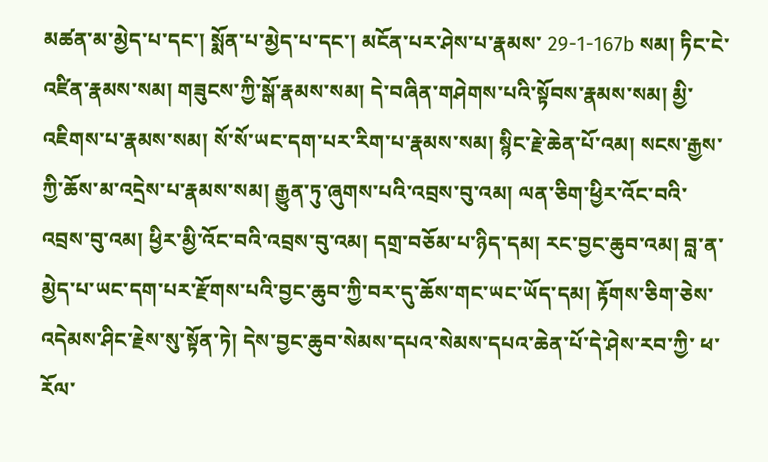མཚན་མ་མྱེད་པ་དང་། སྨོན་པ་མྱེད་པ་དང་། མངོན་པར་ཤེས་པ་རྣམས་ 29-1-167b སམ། ཏིང་ངེ་འཛིན་རྣམས་སམ། གཟུངས་ཀྱི་སྒོ་རྣམས་སམ། དེ་བཞིན་གཤེགས་པའི་སྟོབས་རྣམས་སམ། མྱི་འཇིགས་པ་རྣམས་སམ། སོ་སོ་ཡང་དག་པར་རིག་པ་རྣམས་སམ། སྙིང་རྗེ་ཆེན་པོ་འམ། སངས་རྒྱས་ཀྱི་ཆོས་མ་འདྲེས་པ་རྣམས་སམ། རྒྱུན་ཏུ་ཞུགས་པའི་འབྲས་བུ་འམ། ལན་ཅིག་ཕྱིར་འོང་བའི་འབྲས་བུ་འམ། ཕྱིར་མྱི་འོང་བའི་འབྲས་བུ་འམ། དགྲ་བཅོམ་པ་ཉིད་དམ། རང་བྱང་ཆུབ་འམ། བླ་ན་མྱེད་པ་ཡང་དག་པར་རྫོགས་པའི་བྱང་ཆུབ་ཀྱི་བར་དུ་ཆོས་གང་ཡང་ཡོད་དམ། རྟོགས་ཅིག་ཅེས་འདེམས་ཤིང་རྗེས་སུ་སྟོན་ཏེ། དེས་བྱང་ཆུབ་སེམས་དཔའ་སེམས་དཔའ་ཆེན་པོ་དེ་ཤེས་རབ་ཀྱི་ ཕ་རོལ་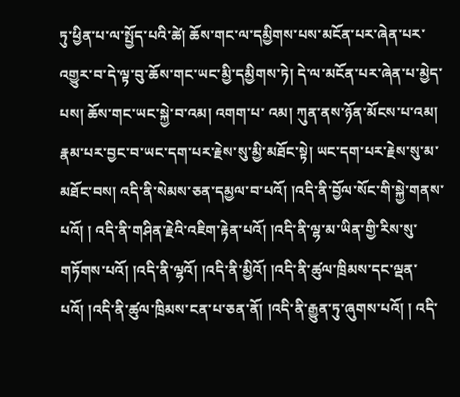ཏུ་ཕྱིན་པ་ལ་སྤྱོད་པའི་ཚེ། ཆོས་གང་ལ་དམྱིགས་པས་མངོན་པར་ཞེན་པར་འགྱུར་བ་དེ་ལྟ་བུ་ཆོས་གང་ཡང་མྱི་དམྱིགས་ཏེ། དེ་ལ་མངོན་པར་ཞེན་པ་མྱེད་པས། ཆོས་གང་ཡང་སྐྱེ་བ་འམ། འགག་པ་ འམ། ཀུན་ནས་ཉོན་མོངས་པ་འམ། རྣམ་པར་བྱང་བ་ཡང་དག་པར་རྗེས་སུ་མྱི་མཐོང་སྟེ། ཡང་དག་པར་རྗེས་སུ་མ་མཐོང་བས། འདི་ནི་སེམས་ཅན་དམྱལ་བ་པའོ། །འདི་ནི་བྱོལ་སོང་གི་སྐྱེ་གནས་པའོ། ། འདི་ནི་གཤིན་རྗེའི་འཇིག་རྟེན་པའོ། །འདི་ནི་ལྷ་མ་ཡིན་གྱི་རིས་སུ་གཏོགས་པའོ། །འདི་ནི་ལྷའོ། །འདི་ནི་མྱིའོ། །འདི་ནི་ཚུལ་ཁྲིམས་དང་ལྡན་པའོ། །འདི་ནི་ཚུལ་ཁྲིམས་ངན་པ་ཅན་ནོ། །འདི་ནི་རྒྱུན་ཏུ་ཞུགས་པའོ། ། འདི་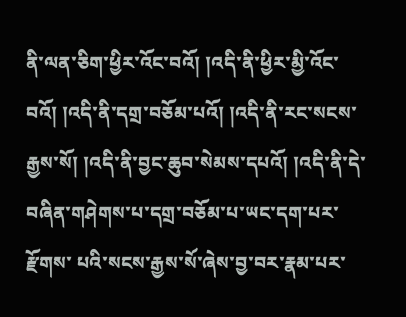ནི་ལན་ཅིག་ཕྱིར་འོང་བའོ། །འདི་ནི་ཕྱིར་མྱི་འོང་བའོ། །འདི་ནི་དགྲ་བཅོམ་པའོ། །འདི་ནི་རང་སངས་རྒྱས་སོ། །འདི་ནི་བྱང་ཆུབ་སེམས་དཔའོ། །འདི་ནི་དེ་བཞིན་གཤེགས་པ་དགྲ་བཅོམ་པ་ཡང་དག་པར་རྫོགས་ པའི་སངས་རྒྱས་སོ་ཞེས་བྱ་བར་རྣམ་པར་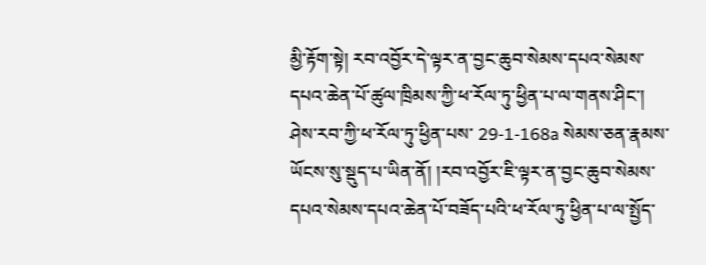མྱི་རྟོག་སྟེ། རབ་འབྱོར་དེ་ལྟར་ན་བྱང་ཆུབ་སེམས་དཔའ་སེམས་དཔའ་ཆེན་པོ་ཚུལ་ཁྲིམས་ཀྱི་ཕ་རོལ་ཏུ་ཕྱིན་པ་ལ་གནས་ཤིང་། ཤེས་རབ་ཀྱི་ཕ་རོལ་ཏུ་ཕྱིན་པས་ 29-1-168a སེམས་ཅན་རྣམས་ཡོངས་སུ་སྡུད་པ་ཡིན་ནོ། །རབ་འབྱོར་ཇི་ལྟར་ན་བྱང་ཆུབ་སེམས་དཔའ་སེམས་དཔའ་ཆེན་པོ་བཟོད་པའི་ཕ་རོལ་ཏུ་ཕྱིན་པ་ལ་སྤྱོད་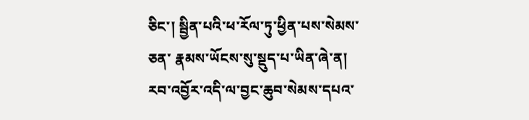ཅིང་། སྦྱིན་པའི་ཕ་རོལ་ཏུ་ཕྱིན་པས་སེམས་ཅན་ རྣམས་ཡོངས་སུ་སྡུད་པ་ཡིན་ཞེ་ན། རབ་འབྱོར་འདི་ལ་བྱང་ཆུབ་སེམས་དཔའ་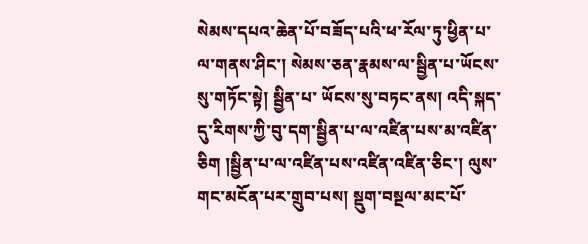སེམས་དཔའ་ཆེན་པོ་བཟོད་པའི་ཕ་རོལ་ཏུ་ཕྱིན་པ་ལ་གནས་ཤིང་། སེམས་ཅན་རྣམས་ལ་སྦྱིན་པ་ཡོངས་སུ་གཏོང་སྟེ། སྦྱིན་པ་ ཡོངས་སུ་བཏང་ནས། འདི་སྐད་དུ་རིགས་ཀྱི་བུ་དག་སྦྱིན་པ་ལ་འཛིན་པས་མ་འཛིན་ཅིག །སྦྱིན་པ་ལ་འཛིན་པས་འཛིན་འཛིན་ཅིང་། ལུས་གང་མངོན་པར་གྲུབ་པས། སྡུག་བསྔལ་མང་པོ་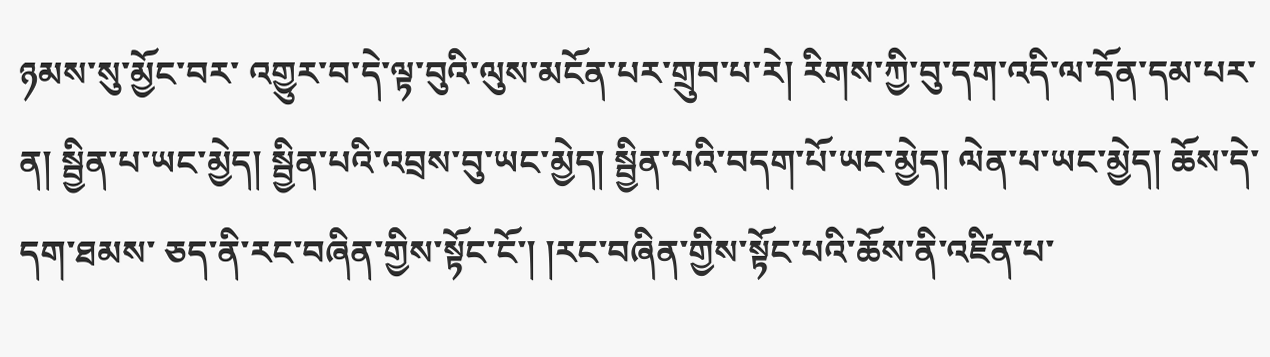ཉམས་སུ་མྱོང་བར་ འགྱུར་བ་དེ་ལྟ་བུའི་ལུས་མངོན་པར་གྲུབ་པ་རེ། རིགས་ཀྱི་བུ་དག་འདི་ལ་དོན་དམ་པར་ན། སྦྱིན་པ་ཡང་མྱེད། སྦྱིན་པའི་འབྲས་བུ་ཡང་མྱེད། སྦྱིན་པའི་བདག་པོ་ཡང་མྱེད། ལེན་པ་ཡང་མྱེད། ཆོས་དེ་དག་ཐམས་ ཅད་ནི་རང་བཞིན་གྱིས་སྟོང་ངོ་། །རང་བཞིན་གྱིས་སྟོང་པའི་ཆོས་ནི་འཛིན་པ་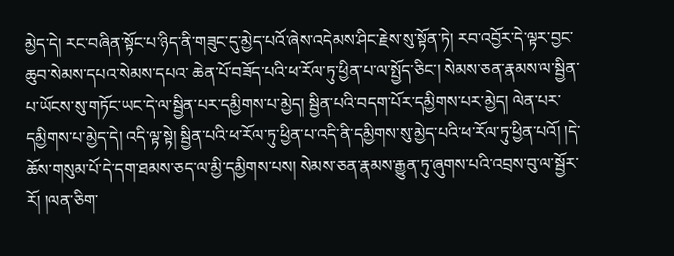མྱེད་དེ། རང་བཞིན་སྟོང་པ་ཉིད་ནི་གཟུང་དུ་མྱེད་པའོ་ཞེས་འདེམས་ཤིང་རྗེས་སུ་སྟོན་ཏེ། རབ་འབྱོར་དེ་ལྟར་བྱང་ཆུབ་སེམས་དཔའ་སེམས་དཔའ་ ཆེན་པོ་བཟོད་པའི་ཕ་རོལ་ཏུ་ཕྱིན་པ་ལ་སྤྱོད་ཅིང་། སེམས་ཅན་རྣམས་ལ་སྦྱིན་པ་ཡོངས་སུ་གཏོང་ཡང་དེ་ལ་སྦྱིན་པར་དམྱིགས་པ་མྱེད། སྦྱིན་པའི་བདག་པོར་དམྱིགས་པར་མྱེད། ལེན་པར་དམྱིགས་པ་མྱེད་དེ། འདི་ལྟ་སྟེ། སྦྱིན་པའི་ཕ་རོལ་ཏུ་ཕྱིན་པ་འདི་ནི་དམྱིགས་སུ་མྱེད་པའི་ཕ་རོལ་ཏུ་ཕྱིན་པའོ། །དེ་ཆོས་གསུམ་པོ་དེ་དག་ཐམས་ཅད་ལ་མྱི་དམྱིགས་པས། སེམས་ཅན་རྣམས་རྒྱུན་ཏུ་ཞུགས་པའི་འབྲས་བུ་ལ་སྦྱོར་རོ། །ལན་ཅིག་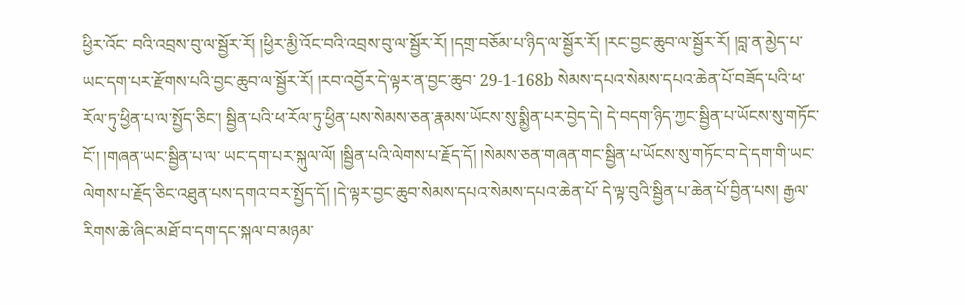ཕྱིར་འོང་ བའི་འབྲས་བུ་ལ་སྦྱོར་རོ། །ཕྱིར་མྱི་འོང་བའི་འབྲས་བུ་ལ་སྦྱོར་རོ། །དགྲ་བཅོམ་པ་ཉིད་ལ་སྦྱོར་རོ། །རང་བྱང་ཆུབ་ལ་སྦྱོར་རོ། །བླ་ན་མྱེད་པ་ཡང་དག་པར་རྫོགས་པའི་བྱང་ཆུབ་ལ་སྦྱོར་རོ། །རབ་འབྱོར་དེ་ལྟར་ན་བྱང་ཆུབ་ 29-1-168b སེམས་དཔའ་སེམས་དཔའ་ཆེན་པོ་བཟོད་པའི་ཕ་རོལ་ཏུ་ཕྱིན་པ་ལ་སྤྱོད་ཅིང་། སྦྱིན་པའི་ཕ་རོལ་ཏུ་ཕྱིན་པས་སེམས་ཅན་རྣམས་ཡོངས་སུ་སྨྱིན་པར་བྱེད་དེ། དེ་བདག་ཉིད་ཀྱང་སྦྱིན་པ་ཡོངས་སུ་གཏོང་ངོ་། །གཞན་ཡང་སྦྱིན་པ་ལ་ ཡང་དག་པར་སྐུལ་ལོ། །སྦྱིན་པའི་ལེགས་པ་རྗོད་དོ། །སེམས་ཅན་གཞན་གང་སྦྱིན་པ་ཡོངས་སུ་གཏོང་བ་དེ་དག་གི་ཡང་ལེགས་པ་རྗོད་ཅིང་འཐུན་པས་དགའ་བར་སྤྱོད་དོ། །དེ་ལྟར་བྱང་ཆུབ་སེམས་དཔའ་སེམས་དཔའ་ཆེན་པོ་ དེ་ལྟ་བུའི་སྦྱིན་པ་ཆེན་པོ་བྱིན་པས། རྒྱལ་རིགས་ཆེ་ཞིང་མཐོ་བ་དག་དང་སྐལ་བ་མཉམ་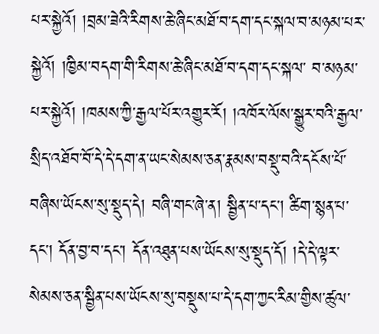པར་སྐྱེའོ། །བྲམ་ཟེའི་རིགས་ཆེ་ཞིང་མཐོ་བ་དག་དང་སྐལ་བ་མཉམ་པར་སྐྱེའོ། །ཁྱིམ་བདག་གི་རིགས་ཆེ་ཞིང་མཐོ་བ་དག་དང་སྐལ་ བ་མཉམ་པར་སྐྱེའོ། །ཁམས་ཀྱི་རྒྱལ་པོར་འགྱུར་རོ། །འཁོར་ལོས་སྒྱུར་བའི་རྒྱལ་སྲིད་འཐོབ་བོ་དེ་དེ་དག་ན་ཡང་སེམས་ཅན་རྣམས་བསྡུ་བའི་དངོས་པོ་བཞིས་ཡོངས་སུ་སྡུད་དེ། བཞི་གང་ཞེ་ན། སྦྱིན་པ་དང་། ཚིག་སྙན་པ་དང་། དོན་བྱ་བ་དང་། དོན་འཐུན་པས་ཡོངས་སུ་སྡུད་དོ། །དེ་དེ་ལྟར་སེམས་ཅན་སྦྱིན་པས་ཡོངས་སུ་བསྡུས་པ་དེ་དག་ཀྱང་རིམ་གྱིས་ཚུལ་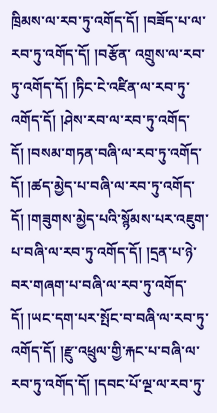ཁྲིམས་ལ་རབ་ཏུ་འགོད་དོ། །བཟོད་པ་ལ་རབ་ཏུ་འགོད་དོ། །བརྩོན་ འགྲུས་ལ་རབ་ཏུ་འགོད་དོ། །ཏིང་ངེ་འཛིན་ལ་རབ་ཏུ་འགོད་དོ། །ཤེས་རབ་ལ་རབ་ཏུ་འགོད་དོ། །བསམ་གཏན་བཞི་ལ་རབ་ཏུ་འགོད་དོ། །ཚད་མྱེད་པ་བཞི་ལ་རབ་ཏུ་འགོད་དོ། །གཟུགས་མྱེད་པའི་སྙོམས་པར་འཇུག་ པ་བཞི་ལ་རབ་ཏུ་འགོད་དོ། །དྲན་པ་ཉེ་བར་གཞག་པ་བཞི་ལ་རབ་ཏུ་འགོད་དོ། །ཡང་དག་པར་སྤོང་བ་བཞི་ལ་རབ་ཏུ་འགོད་དོ། །རྫུ་འཕྲུལ་གྱི་རྐང་པ་བཞི་ལ་རབ་ཏུ་འགོད་དོ། །དབང་པོ་ལྔ་ལ་རབ་ཏུ་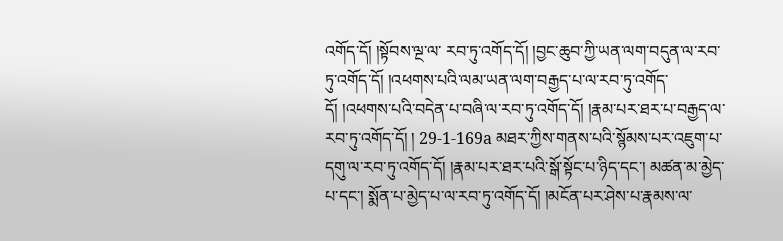འགོད་དོ། །སྟོབས་ལྔ་ལ་ རབ་ཏུ་འགོད་དོ། །བྱང་ཆུབ་ཀྱི་ཡན་ལག་བདུན་ལ་རབ་ཏུ་འགོད་དོ། །འཕགས་པའི་ལམ་ཡན་ལག་བརྒྱད་པ་ལ་རབ་ཏུ་འགོད་དོ། །འཕགས་པའི་བདེན་པ་བཞི་ལ་རབ་ཏུ་འགོད་དོ། །རྣམ་པར་ཐར་པ་བརྒྱད་ལ་རབ་ཏུ་འགོད་དོ། ། 29-1-169a མཐར་ཀྱིས་གནས་པའི་སྙོམས་པར་འཇུག་པ་དགུ་ལ་རབ་ཏུ་འགོད་དོ། །རྣམ་པར་ཐར་པའི་སྒོ་སྟོང་པ་ཉིད་དང་། མཚན་མ་མྱེད་པ་དང་། སྨོན་པ་མྱེད་པ་ལ་རབ་ཏུ་འགོད་དོ། །མངོན་པར་ཤེས་པ་རྣམས་ལ་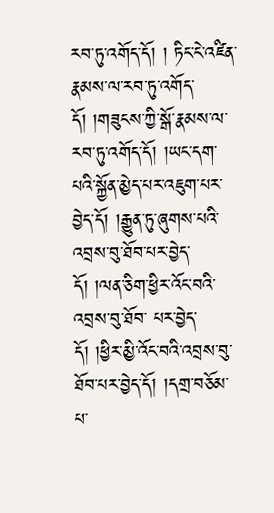རབ་ཏུ་འགོད་དོ། ། ཏིང་ངེ་འཛིན་རྣམས་ལ་རབ་ཏུ་འགོད་དོ། །གཟུངས་ཀྱི་སྒོ་རྣམས་ལ་རབ་ཏུ་འགོད་དོ། །ཡང་དག་པའི་སྐྱོན་མྱེད་པར་འཇུག་པར་བྱེད་དོ། །རྒྱུན་ཏུ་ཞུགས་པའི་འབྲས་བུ་ཐོབ་པར་བྱེད་དོ། །ལན་ཅིག་ཕྱིར་འོང་བའི་འབྲས་བུ་ཐོབ་ པར་བྱེད་དོ། །ཕྱིར་མྱི་འོང་བའི་འབྲས་བུ་ཐོབ་པར་བྱེད་དོ། །དགྲ་བཅོམ་པ་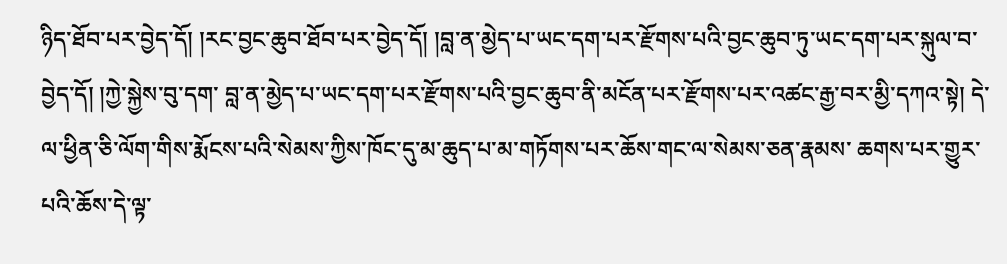ཉིད་ཐོབ་པར་བྱེད་དོ། །རང་བྱང་ཆུབ་ཐོབ་པར་བྱེད་དོ། །བླ་ན་མྱེད་པ་ཡང་དག་པར་རྫོགས་པའི་བྱང་ཆུབ་ཏུ་ཡང་དག་པར་སྐུལ་བ་བྱེད་དོ། །ཀྱེ་སྐྱེས་བུ་དག་ བླ་ན་མྱེད་པ་ཡང་དག་པར་རྫོགས་པའི་བྱང་ཆུབ་ནི་མངོན་པར་རྫོགས་པར་འཚང་རྒྱ་བར་མྱི་དཀའ་སྟེ། དེ་ལ་ཕྱིན་ཅི་ལོག་གིས་རྨོངས་པའི་སེམས་ཀྱིས་ཁོང་དུ་མ་ཆུད་པ་མ་གཏོགས་པར་ཆོས་གང་ལ་སེམས་ཅན་རྣམས་ ཆགས་པར་གྱུར་པའི་ཆོས་དེ་ལྟ་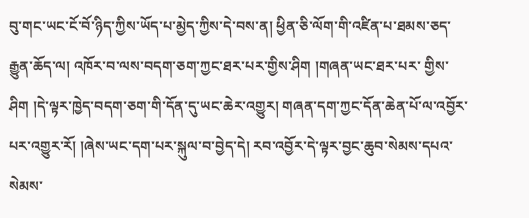བུ་གང་ཡང་ངོ་བོ་ཉིད་ཀྱིས་ཡོད་པ་མྱེད་ཀྱིས་དེ་བས་ན། ཕྱིན་ཅི་ལོག་གི་འཛིན་པ་ཐམས་ཅད་རྒྱུན་ཆོད་ལ། འཁོར་བ་ལས་བདག་ཅག་ཀྱང་ཐར་པར་གྱིས་ཤིག །གཞན་ཡང་ཐར་པར་ གྱིས་ཤིག །དེ་ལྟར་ཁྱེད་བདག་ཅག་གི་དོན་དུ་ཡང་ཆེར་འགྱུར། གཞན་དག་ཀྱང་དོན་ཆེན་པོ་ལ་འབྱོར་པར་འགྱུར་རོ། །ཞེས་ཡང་དག་པར་སྐུལ་བ་བྱེད་དེ། རབ་འབྱོར་དེ་ལྟར་བྱང་ཆུབ་སེམས་དཔའ་སེམས་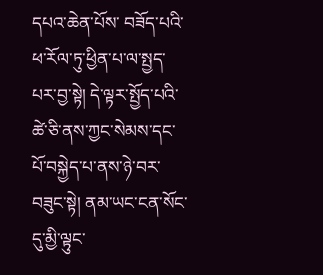དཔའ་ཆེན་པོས་ བཟོད་པའི་ཕ་རོལ་ཏུ་ཕྱིན་པ་ལ་སྤྱད་པར་བྱ་སྟེ། དེ་ལྟར་སྤྱོད་པའི་ཚེ་ཅི་ནས་ཀྱང་སེམས་དང་པོ་བསྐྱེད་པ་ནས་ཉེ་བར་བཟུང་སྟེ། ནམ་ཡང་ངན་སོང་དུ་མྱི་ལྟུང་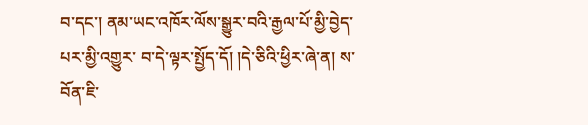བ་དང་། ནམ་ཡང་འཁོར་ལོས་སྒྱུར་བའི་རྒྱལ་པོ་མྱི་བྱེད་པར་མྱི་འགྱུར་ བ་དེ་ལྟར་སྤྱོད་དོ། །དེ་ཅིའི་ཕྱིར་ཞེ་ན། ས་བོན་ཇི་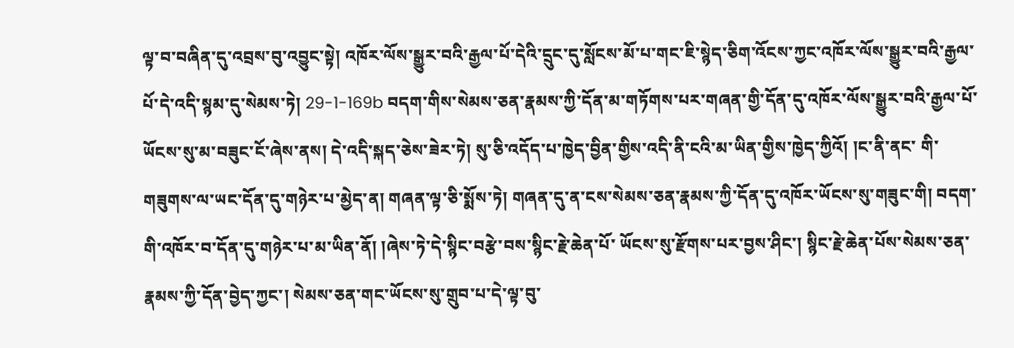ལྟ་བ་བཞིན་དུ་འབྲས་བུ་འབྱུང་སྟེ། འཁོར་ལོས་སྒྱུར་བའི་རྒྱལ་པོ་དེའི་དྲུང་དུ་སློངས་མོ་པ་གང་ཇི་སྙེད་ཅིག་འོངས་ཀྱང་འཁོར་ལོས་སྒྱུར་བའི་རྒྱལ་པོ་དེ་འདི་སྙམ་དུ་སེམས་ཏེ། 29-1-169b བདག་གིས་སེམས་ཅན་རྣམས་ཀྱི་དོན་མ་གཏོགས་པར་གཞན་གྱི་དོན་དུ་འཁོར་ལོས་སྒྱུར་བའི་རྒྱལ་པོ་ཡོངས་སུ་མ་བཟུང་ངོ་ཞེས་ནས། དེ་འདི་སྐད་ཅེས་ཟེར་ཏེ། སུ་ཅི་འདོད་པ་ཁྱེད་བྱིན་གྱིས་འདི་ནི་ངའི་མ་ཡིན་གྱིས་ཁྱེད་ཀྱིའོ། །ང་ནི་ནང་ གི་གཟུགས་ལ་ཡང་དོན་དུ་གཉེར་པ་མྱེད་ན། གཞན་ལྟ་ཅི་སྨོས་ཏེ། གཞན་དུ་ན་ངས་སེམས་ཅན་རྣམས་ཀྱི་དོན་དུ་འཁོར་ཡོངས་སུ་གཟུང་གི། བདག་གི་འཁོར་བ་དོན་དུ་གཉེར་པ་མ་ཡིན་ནོ། །ཞེས་ཏེ་དེ་སྙིང་བརྩེ་བས་སྙིང་རྗེ་ཆེན་པོ་ ཡོངས་སུ་རྫོགས་པར་བྱས་ཤིང་། སྙིང་རྗེ་ཆེན་པོས་སེམས་ཅན་རྣམས་ཀྱི་དོན་བྱེད་ཀྱང་། སེམས་ཅན་གང་ཡོངས་སུ་གྲུབ་པ་དེ་ལྟ་བུ་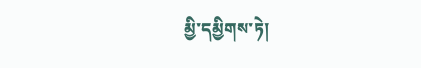མྱི་དམྱིགས་ཏེ།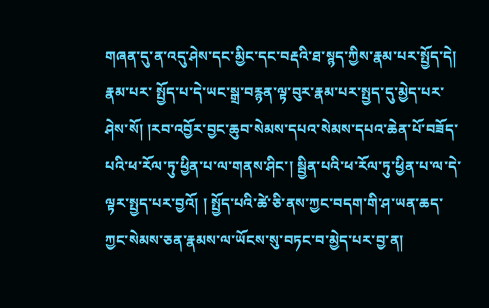གཞན་དུ་ན་འདུ་ཤེས་དང་མྱིང་དང་བརྡའི་ཐ་སྙད་ཀྱིས་རྣམ་པར་སྤྱོད་དེ། རྣམ་པར་ སྤྱོད་པ་དེ་ཡང་སྒྲ་བརྙན་ལྟ་བུར་རྣམ་པར་སྤྱད་དུ་མྱེད་པར་ཤེས་སོ། །རབ་འབྱོར་བྱང་ཆུབ་སེམས་དཔའ་སེམས་དཔའ་ཆེན་པོ་བཟོད་པའི་ཕ་རོལ་ཏུ་ཕྱིན་པ་ལ་གནས་ཤིང་། སྦྱིན་པའི་ཕ་རོལ་ཏུ་ཕྱིན་པ་ལ་དེ་ལྟར་སྤྱད་པར་བྱའོ། ། སྤྱོད་པའི་ཚེ་ཅི་ནས་ཀྱང་བདག་གི་ཤ་ཡན་ཆད་ཀྱང་སེམས་ཅན་རྣམས་ལ་ཡོངས་སུ་བཏང་བ་མྱེད་པར་བྱ་ན།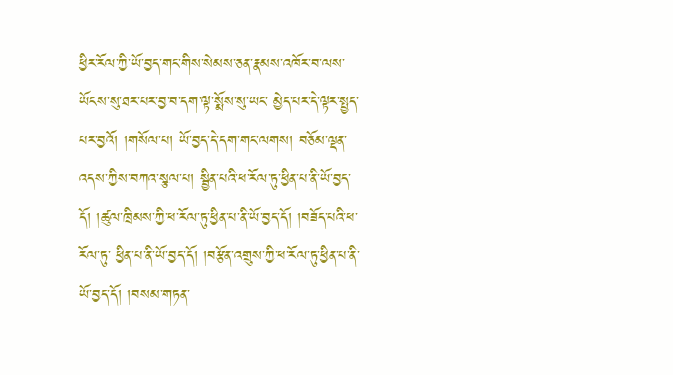ཕྱིར་རོལ་ཀྱི་ཡོ་བྱད་གང་གིས་སེམས་ཅན་རྣམས་འཁོར་བ་ལས་ཡོངས་སུ་ཐར་པར་བྱ་བ་དག་ལྟ་སྨོས་སུ་ཡང་ མྱེད་པར་དེ་ལྟར་སྤྱད་པར་བྱའོ། །གསོལ་པ། ཡོ་བྱད་དེ་དག་གང་ལགས། བཅོམ་ལྡན་འདས་ཀྱིས་བཀའ་སྩལ་པ། སྦྱིན་པའི་ཕ་རོལ་ཏུ་ཕྱིན་པ་ནི་ཡོ་བྱད་དོ། །ཚུལ་ཁྲིམས་ཀྱི་ཕ་རོལ་ཏུ་ཕྱིན་པ་ནི་ཡོ་བྱད་དོ། །བཟོད་པའི་ཕ་རོལ་ཏུ་ ཕྱིན་པ་ནི་ཡོ་བྱད་དོ། །བརྩོན་འགྲུས་ཀྱི་ཕ་རོལ་ཏུ་ཕྱིན་པ་ནི་ཡོ་བྱད་དོ། །བསམ་གཏན་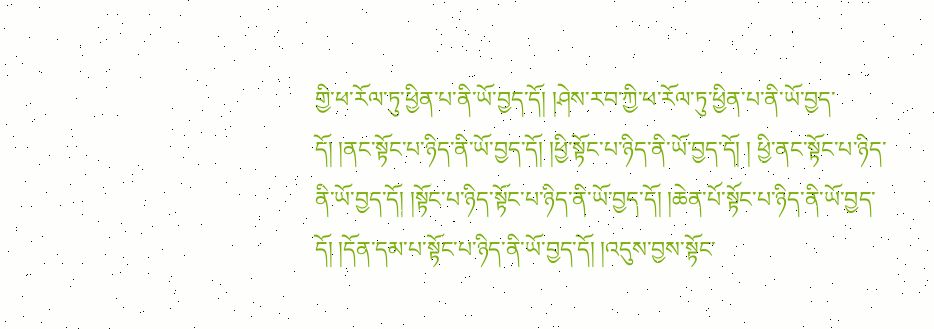གྱི་ཕ་རོལ་ཏུ་ཕྱིན་པ་ནི་ཡོ་བྱད་དོ། །ཤེས་རབ་ཀྱི་ཕ་རོལ་ཏུ་ཕྱིན་པ་ནི་ཡོ་བྱད་དོ། །ནང་སྟོང་པ་ཉིད་ནི་ཡོ་བྱད་དོ། །ཕྱི་སྟོང་པ་ཉིད་ནི་ཡོ་བྱད་དོ། ། ཕྱི་ནང་སྟོང་པ་ཉིད་ནི་ཡོ་བྱད་དོ། །སྟོང་པ་ཉིད་སྟོང་པ་ཉིད་ནི་ཡོ་བྱད་དོ། །ཆེན་པོ་སྟོང་པ་ཉིད་ནི་ཡོ་བྱད་དོ། །དོན་དམ་པ་སྟོང་པ་ཉིད་ནི་ཡོ་བྱད་དོ། །འདུས་བྱས་སྟོང་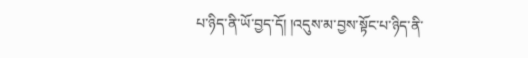པ་ཉིད་ནི་ཡོ་བྱད་དོ། །འདུས་མ་བྱས་སྟོང་པ་ཉིད་ནི་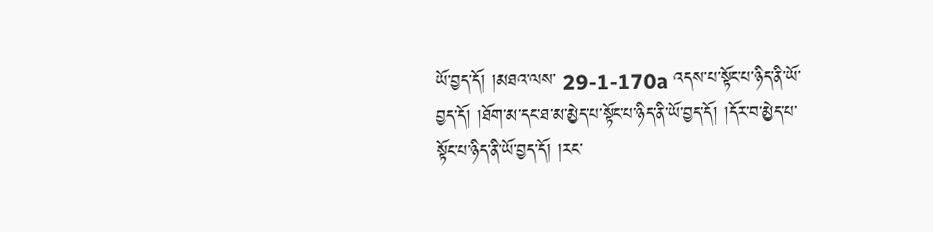ཡོ་བྱད་དོ། །མཐའ་ལས་ 29-1-170a འདས་པ་སྟོང་པ་ཉིད་ནི་ཡོ་བྱད་དོ། །ཐོག་མ་དང་ཐ་མ་མྱེད་པ་སྟོང་པ་ཉིད་ནི་ཡོ་བྱད་དོ། །དོར་བ་མྱེད་པ་སྟོང་པ་ཉིད་ནི་ཡོ་བྱད་དོ། །རང་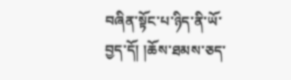བཞིན་སྟོང་པ་ཉིད་ནི་ཡོ་བྱད་དོ། །ཆོས་ཐམས་ཅད་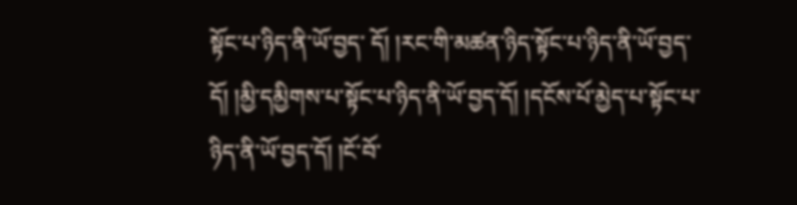སྟོང་པ་ཉིད་ནི་ཡོ་བྱད་ དོ། །རང་གི་མཚན་ཉིད་སྟོང་པ་ཉིད་ནི་ཡོ་བྱད་དོ། །མྱི་དམྱིགས་པ་སྟོང་པ་ཉིད་ནི་ཡོ་བྱད་དོ། །དངོས་པོ་མྱེད་པ་སྟོང་པ་ཉིད་ནི་ཡོ་བྱད་དོ། །ངོ་བོ་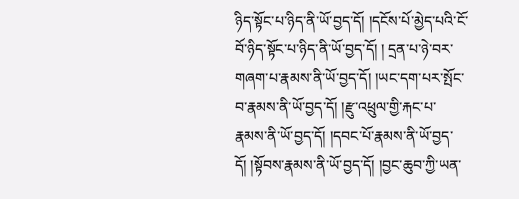ཉིད་སྟོང་པ་ཉིད་ནི་ཡོ་བྱད་དོ། །དངོས་པོ་མྱེད་པའི་ངོ་བོ་ཉིད་སྟོང་པ་ཉིད་ནི་ཡོ་བྱད་དོ། ། དྲན་པ་ཉེ་བར་གཞག་པ་རྣམས་ནི་ཡོ་བྱད་དོ། །ཡང་དག་པར་སྤོང་བ་རྣམས་ནི་ཡོ་བྱད་དོ། །རྫུ་འཕྲུལ་གྱི་རྐང་པ་རྣམས་ནི་ཡོ་བྱད་དོ། །དབང་པོ་རྣམས་ནི་ཡོ་བྱད་དོ། །སྟོབས་རྣམས་ནི་ཡོ་བྱད་དོ། །བྱང་ཆུབ་ཀྱི་ཡན་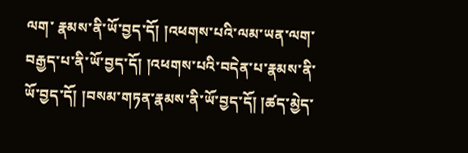ལག་ རྣམས་ནི་ཡོ་བྱད་དོ། །འཕགས་པའི་ལམ་ཡན་ལག་བརྒྱད་པ་ནི་ཡོ་བྱད་དོ། །འཕགས་པའི་བདེན་པ་རྣམས་ནི་ཡོ་བྱད་དོ། །བསམ་གཏན་རྣམས་ནི་ཡོ་བྱད་དོ། །ཚད་མྱེད་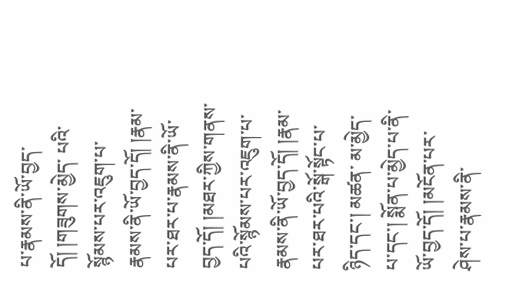པ་རྣམས་ནི་ཡོ་བྱད་དོ། །གཟུགས་མྱེད་ པའི་སྙོམས་པར་འཇུག་པ་རྣམས་ནི་ཡོ་བྱད་དོ། །རྣམ་པར་ཐར་པ་རྣམས་ནི་ཡོ་བྱད་དོ། །མཐར་ཀྱིས་གནས་པའི་སྙོམས་པར་འཇུག་པ་རྣམས་ནི་ཡོ་བྱད་དོ། །རྣམ་པར་ཐར་པའི་སྒོ་སྟོང་པ་ཉིད་དང་། མཚན་ མ་མྱེད་པ་དང་། སྨོན་པ་མྱེད་པ་ནི་ཡོ་བྱད་དོ། །མངོན་པར་ཤེས་པ་རྣམས་ནི་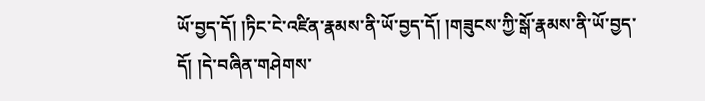ཡོ་བྱད་དོ། །ཏིང་ངེ་འཛིན་རྣམས་ནི་ཡོ་བྱད་དོ། །གཟུངས་ཀྱི་སྒོ་རྣམས་ནི་ཡོ་བྱད་དོ། །དེ་བཞིན་གཤེགས་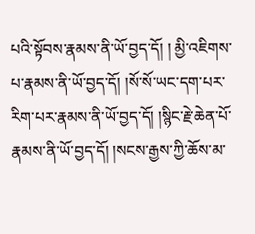པའི་སྟོབས་རྣམས་ནི་ཡོ་བྱད་དོ། ། མྱི་འཇིགས་པ་རྣམས་ནི་ཡོ་བྱད་དོ། །སོ་སོ་ཡང་དག་པར་རིག་པར་རྣམས་ནི་ཡོ་བྱད་དོ། །སྙིང་རྗེ་ཆེན་པོ་རྣམས་ནི་ཡོ་བྱད་དོ། །སངས་རྒྱས་ཀྱི་ཆོས་མ་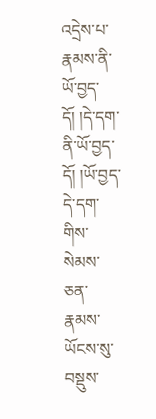འདྲེས་པ་རྣམས་ནི་ཡོ་བྱད་དོ། །དེ་དག་ནི་ཡོ་བྱད་དོ། །ཡོ་བྱད་དེ་དག་གིས་ སེམས་ཅན་རྣམས་ཡོངས་སུ་བསྡུས་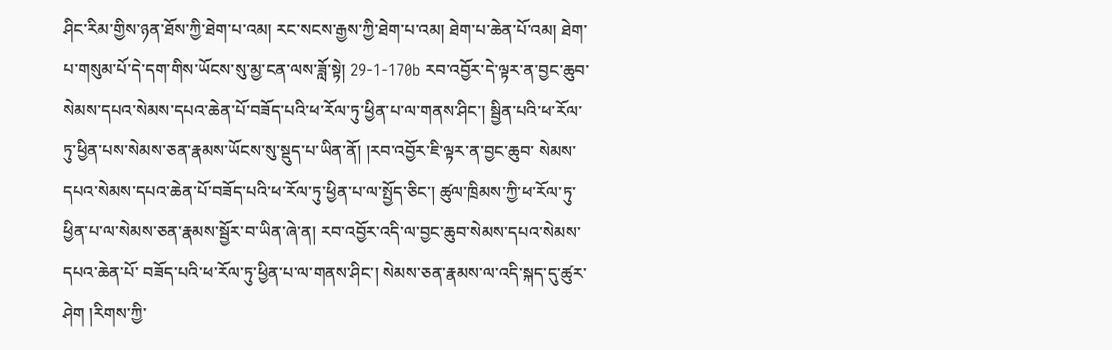ཤིང་རིམ་གྱིས་ཉན་ཐོས་ཀྱི་ཐེག་པ་འམ། རང་སངས་རྒྱས་ཀྱི་ཐེག་པ་འམ། ཐེག་པ་ཆེན་པོ་འམ། ཐེག་པ་གསུམ་པོ་དེ་དག་གིས་ཡོངས་སུ་མྱ་ངན་ལས་ཟློ་སྟེ། 29-1-170b རབ་འབྱོར་དེ་ལྟར་ན་བྱང་ཆུབ་སེམས་དཔའ་སེམས་དཔའ་ཆེན་པོ་བཟོད་པའི་ཕ་རོལ་ཏུ་ཕྱིན་པ་ལ་གནས་ཤིང་། སྦྱིན་པའི་ཕ་རོལ་ཏུ་ཕྱིན་པས་སེམས་ཅན་རྣམས་ཡོངས་སུ་སྡུད་པ་ཡིན་ནོ། །རབ་འབྱོར་ཇི་ལྟར་ན་བྱང་ཆུབ་ སེམས་དཔའ་སེམས་དཔའ་ཆེན་པོ་བཟོད་པའི་ཕ་རོལ་ཏུ་ཕྱིན་པ་ལ་སྤྱོད་ཅིང་། ཚུལ་ཁྲིམས་ཀྱི་ཕ་རོལ་ཏུ་ཕྱིན་པ་ལ་སེམས་ཅན་རྣམས་སྦྱོར་བ་ཡིན་ཞེ་ན། རབ་འབྱོར་འདི་ལ་བྱང་ཆུབ་སེམས་དཔའ་སེམས་དཔའ་ཆེན་པོ་ བཟོད་པའི་ཕ་རོལ་ཏུ་ཕྱིན་པ་ལ་གནས་ཤིང་། སེམས་ཅན་རྣམས་ལ་འདི་སྐད་དུ་ཚུར་ཤེག །རིགས་ཀྱི་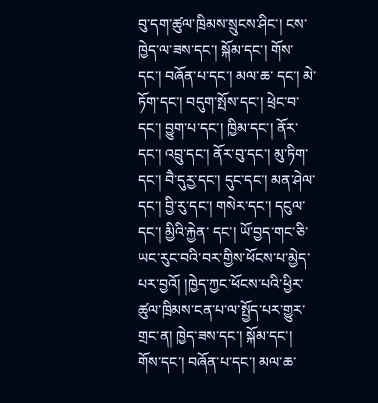བུ་དག་ཚུལ་ཁྲིམས་སྲུངས་ཤིང་། ངས་ཁྱེད་ལ་ཟས་དང་། སྐོམ་དང་། གོས་དང་། བཞོན་པ་དང་། མལ་ཆ་ དང་། མེ་ཏོག་དང་། བདུག་སྤོས་དང་། ཕྲེང་བ་དང་། བྱུག་པ་དང་། ཁྱིམ་དང་། ནོར་དང་། འབྲུ་དང་། ནོར་བུ་དང་། མུ་ཏིག་དང་། བཻ་དུརྱ་དང་། དུང་དང་། མན་ཤེལ་དང་། བྱི་རུ་དང་། གསེར་དང་། དངུལ་དང་། མྱིའི་རྐྱེན་ དང་། ཡོ་བྱད་གང་ཅི་ཡང་རུང་བའི་བར་གྱིས་ཕོངས་པ་མྱེད་པར་བྱའོ། །ཁྱེད་ཀྱང་ཕོངས་པའི་ཕྱིར་ཚུལ་ཁྲིམས་ངན་པ་ལ་སྤྱོད་པར་གྱུར་གྲང་ན། ཁྱེད་ཟས་དང་། སྐོམ་དང་། གོས་དང་། བཞོན་པ་དང་། མལ་ཆ་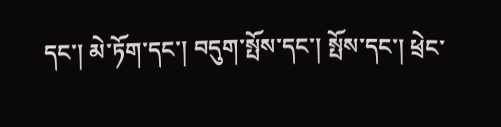དང་། མེ་ཏོག་དང་། བདུག་སྤོས་དང་། སྤོས་དང་། ཕྲེང་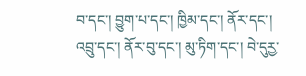བ་དང་། བྱུག་པ་དང་། ཁྱིམ་དང་། ནོར་དང་། འབྲུ་དང་། ནོར་བུ་དང་། མུ་ཏིག་དང་། བེ་དུརྱ་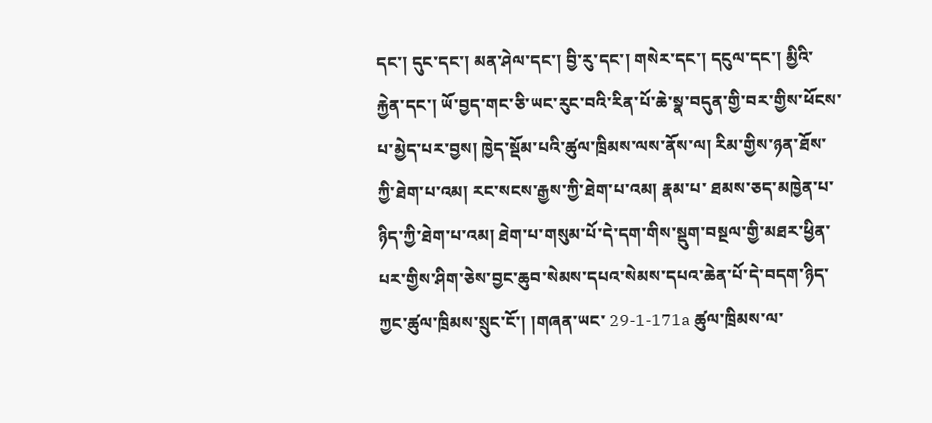དང་། དུང་དང་། མན་ཤེལ་དང་། བྱི་རུ་དང་། གསེར་དང་། དངུལ་དང་། མྱིའི་རྐྱེན་དང་། ཡོ་བྱད་གང་ཅི་ཡང་རུང་བའི་རིན་པོ་ཆེ་སྣ་བདུན་གྱི་བར་གྱིས་ཕོངས་པ་མྱེད་པར་བྱས། ཁྱེད་སྡོམ་པའི་ཚུལ་ཁྲིམས་ལས་ནོས་ལ། རིམ་གྱིས་ཉན་ཐོས་ཀྱི་ཐེག་པ་འམ། རང་སངས་རྒྱས་ཀྱི་ཐེག་པ་འམ། རྣམ་པ་ ཐམས་ཅད་མཁྱེན་པ་ཉིད་ཀྱི་ཐེག་པ་འམ། ཐེག་པ་གསུམ་པོ་དེ་དག་གིས་སྡུག་བསྔལ་གྱི་མཐར་ཕྱིན་པར་གྱིས་ཤིག་ཅེས་བྱང་ཆུབ་སེམས་དཔའ་སེམས་དཔའ་ཆེན་པོ་དེ་བདག་ཉིད་ཀྱང་ཚུལ་ཁྲིམས་སྲུང་ངོ་། །གཞན་ཡང་ 29-1-171a ཚུལ་ཁྲིམས་ལ་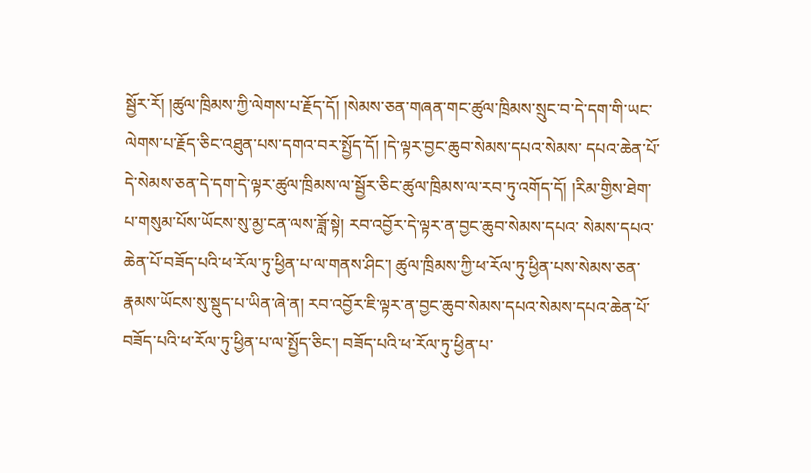སྦྱོར་རོ། །ཚུལ་ཁྲིམས་ཀྱི་ལེགས་པ་རྗོད་དོ། །སེམས་ཅན་གཞན་གང་ཚུལ་ཁྲིམས་སྲུང་བ་དེ་དག་གི་ཡང་ལེགས་པ་རྗོད་ཅིང་འཐུན་པས་དགའ་བར་སྤྱོད་དོ། །དེ་ལྟར་བྱང་ཆུབ་སེམས་དཔའ་སེམས་ དཔའ་ཆེན་པོ་དེ་སེམས་ཅན་དེ་དག་དེ་ལྟར་ཚུལ་ཁྲིམས་ལ་སྦྱོར་ཅིང་ཚུལ་ཁྲིམས་ལ་རབ་ཏུ་འགོད་དོ། །རིམ་གྱིས་ཐེག་པ་གསུམ་པོས་ཡོངས་སུ་མྱ་ངན་ལས་ཟློ་སྟེ། རབ་འབྱོར་དེ་ལྟར་ན་བྱང་ཆུབ་སེམས་དཔའ་ སེམས་དཔའ་ཆེན་པོ་བཟོད་པའི་ཕ་རོལ་ཏུ་ཕྱིན་པ་ལ་གནས་ཤིང་། ཚུལ་ཁྲིམས་ཀྱི་ཕ་རོལ་ཏུ་ཕྱིན་པས་སེམས་ཅན་རྣམས་ཡོངས་སུ་སྡུད་པ་ཡིན་ཞེ་ན། རབ་འབྱོར་ཇི་ལྟར་ན་བྱང་ཆུབ་སེམས་དཔའ་སེམས་དཔའ་ཆེན་པོ་ བཟོད་པའི་ཕ་རོལ་ཏུ་ཕྱིན་པ་ལ་སྤྱོད་ཅིང་། བཟོད་པའི་ཕ་རོལ་ཏུ་ཕྱིན་པ་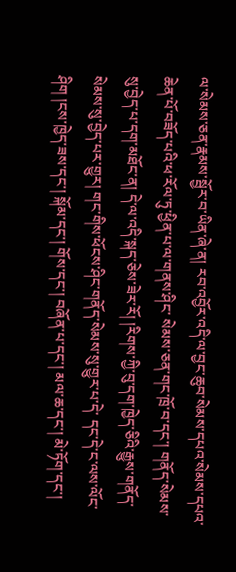ལ་སེམས་ཅན་རྣམས་སྦྱོར་བ་ཡིན་ཞེ་ན། རབ་འབྱོར་འདི་ལ་བྱང་ཆུབ་སེམས་དཔའ་སེམས་དཔའ་ཆེན་པོ་བཟོད་པའི་ཕ་རོལ་ཏུ་ཕྱིན་པ་ལ་གནས་ཤིང་ སེམས་ཅན་གང་ཁྲོ་བ་དང་། གནོད་སེམས་སུ་བྱེད་པ་དག་མཐོང་ན། དེ་ལ་འདི་སྐད་ཅེས་ཟེར་རོ། །རིགས་ཀྱི་བུ་དག་ཁྱེད་ཅིའི་རྒྱུས་གནོད་སེམས་སུ་བྱེད་པར་གྱུར། གང་གིས་ཕོངས་ཤིང་གནོད་སེམས་སུ་གྱུར་པ་དེ་ དང་དེ་ང་ལས་ལོང་ཤིག །ངས་ཁྱེད་ཟས་དང་། སྐོམ་དང་། གོས་དང་། བཞོན་པ་དང་། མལ་ཆ་དང་། མེ་ཏོག་དང་།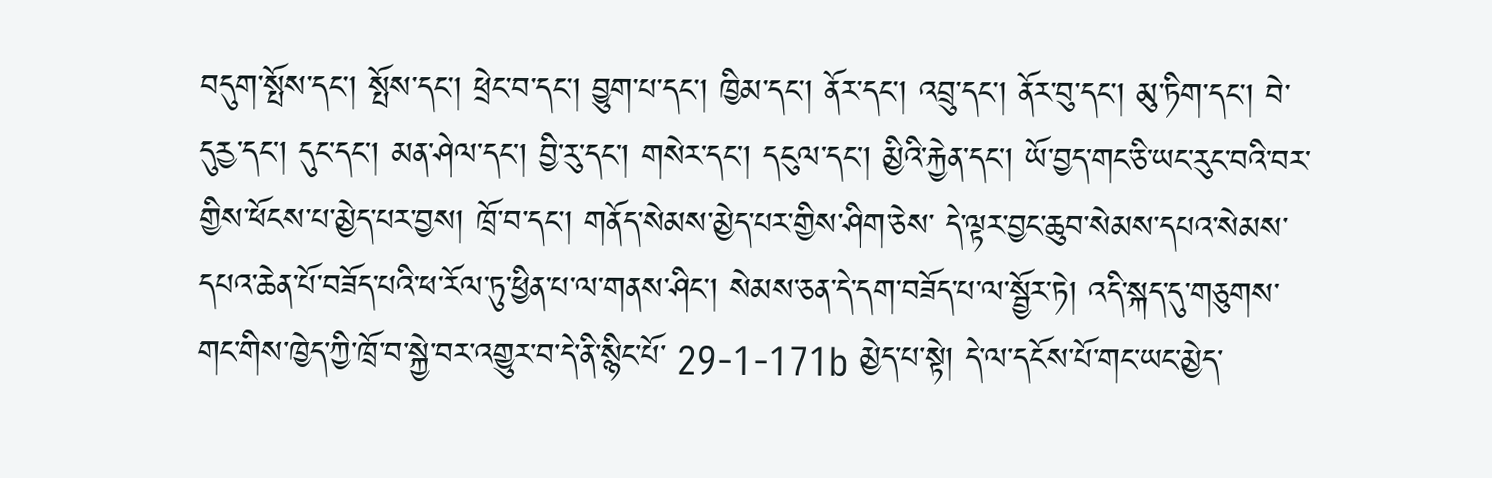བདུག་སྤོས་དང་། སྤོས་དང་། ཕྲེང་བ་དང་། བྱུག་པ་དང་། ཁྱིམ་དང་། ནོར་དང་། འབྲུ་དང་། ནོར་བུ་དང་། མུ་ཏིག་དང་། བེ་དུརྱ་དང་། དུང་དང་། མན་ཤེལ་དང་། བྱི་རུ་དང་། གསེར་དང་། དངུལ་དང་། མྱིའི་རྐྱེན་དང་། ཡོ་བྱད་གང་ཅི་ཡང་རུང་བའི་བར་གྱིས་ཕོངས་པ་མྱེད་པར་བྱས། ཁྲོ་བ་དང་། གནོད་སེམས་མྱེད་པར་གྱིས་ཤིག་ཅེས་ དེ་ལྟར་བྱང་ཆུབ་སེམས་དཔའ་སེམས་དཔའ་ཆེན་པོ་བཟོད་པའི་ཕ་རོལ་ཏུ་ཕྱིན་པ་ལ་གནས་ཤིང་། སེམས་ཅན་དེ་དག་བཟོད་པ་ལ་སྦྱོར་ཏེ། འདི་སྐད་དུ་གཅུགས་གང་གིས་ཁྱེད་ཀྱི་ཁྲོ་བ་སྐྱེ་བར་འགྱུར་བ་དེ་ནི་སྙིང་པོ་ 29-1-171b མྱེད་པ་སྟེ། དེ་ལ་དངོས་པོ་གང་ཡང་མྱེད་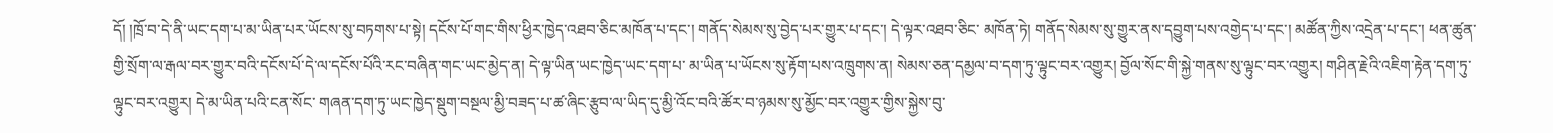དོ། །ཁྲོ་བ་དེ་ནི་ཡང་དག་པ་མ་ཡིན་པར་ཡོངས་སུ་བཏགས་པ་སྟེ། དངོས་པོ་གང་གིས་ཕྱིར་ཁྱེད་འཐབ་ཅིང་མཁོན་པ་དང་། གནོད་སེམས་སུ་བྱེད་པར་གྱུར་པ་དང་། དེ་ལྟར་འཐབ་ཅིང་ མཁོན་ཏེ། གནོད་སེམས་སུ་གྱུར་ནས་དབྱུག་པས་འགྱེད་པ་དང་། མཚོན་ཀྱིས་འདྲེན་པ་དང་། ཕན་ཚུན་གྱི་སྲོག་ལ་རྒལ་བར་གྱུར་བའི་དངོས་པོ་དེ་ལ་དངོས་པོའི་རང་བཞིན་གང་ཡང་མྱེད་ན། དེ་ལྟ་ཡིན་ཡང་ཁྱེད་ཡང་དག་པ་ མ་ཡིན་པ་ཡོངས་སུ་རྟོག་པས་འཁྲུགས་ན། སེམས་ཅན་དམྱལ་བ་དག་ཏུ་ལྟུང་བར་འགྱུར། བྱོལ་སོང་གི་སྐྱེ་གནས་སུ་ལྟུང་བར་འགྱུར། གཤིན་རྗེའི་འཇིག་རྟེན་དག་ཏུ་ལྟུང་བར་འགྱུར། དེ་མ་ཡིན་པའི་ངན་སོང་ གཞན་དག་ཏུ་ཡང་ཁྱེད་སྡུག་བསྔལ་མྱི་བཟད་པ་ཚ་ཞིང་རྩུབ་ལ་ཡིད་དུ་མྱི་འོང་བའི་ཚོར་བ་ཉམས་སུ་མྱོང་བར་འགྱུར་གྱིས་སྐྱེས་བུ་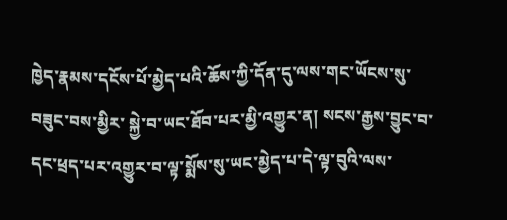ཁྱེད་རྣམས་དངོས་པོ་མྱེད་པའི་ཆོས་ཀྱི་དོན་དུ་ལས་གང་ཡོངས་སུ་བཟུང་བས་མྱིར་ སྐྱེ་བ་ཡང་ཐོབ་པར་མྱི་འགྱུར་ན། སངས་རྒྱས་བྱུང་བ་དང་ཕྲད་པར་འགྱུར་བ་ལྟ་སྨོས་སུ་ཡང་མྱེད་པ་དེ་ལྟ་བུའི་ལས་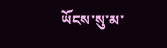ཡོངས་སུ་མ་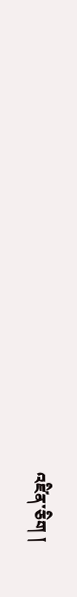འཛིན་ཅིག །